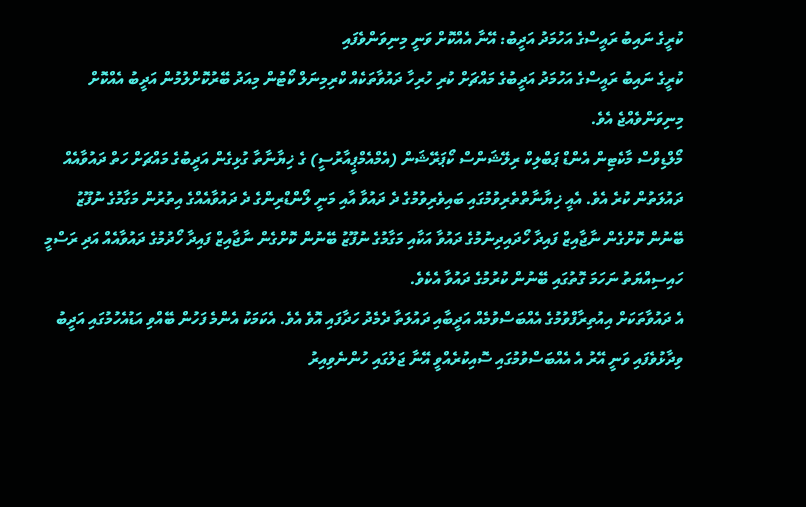ކުރީގެ ނައިބު ރައީސްގެ އަހުމަދު އަދީބު: އޭނާ އެއްކޮށް ވަނީ މިނިވަންވެފައި
ކުރީގެ ނައިބު ރައީސްގެ އަހުމަދު އަދީބުގެ މައްޗަށް ކުރި ހުރިހާ ދައުވާތަކެއް ކްރިމިނަލް ކޯޓުން މިއަދު ބޭރުކޮށްލުމުން އަދީބު އެއްކޮށް މިނިވަންވެއްޖެ އެވެ.
މޯލްޑިވްސް މާކެޓިން އެންޑް ޕަބްލިކް ރިލޭޝަންސް ކޯޕަރޭޝަން (އެމްއެމްޕީއާރުސީ) ގެ ޚިޔާނާތާ ގުޅިގެން އަދީބުގެ މައްޗަށް ހަތް ދައުވާއެއް ދައުލަތުން ކުރެ އެވެ. އެއީ ޚިޔާނާތްތެރިވުމުގައި ބައިވެރިވުމުގެ ދެ ދައުވާ އާއި މަނީ ލޯންޑްރިންގެ ދެ ދައުވާއެއްގެ އިތުރުން މަގާމުގެ ނުފޫޒު ބޭނުން ކޮށްގެން ނާޖާއިޒް ފައިދާ ހޯދައިދިނުމުގެ ދައުވާ އަކާއި މަގާމުގެ ނުފޫޒު ބޭނުން ކޮށްގެން ނާޖާއިޒް ފައިދާ ހޯދުމުގެ ދައުވާއެއް އަދި ރަސްމީ ހައިސިއްޔަތު ނަހަމަ ގޮތުގައި ބޭނުން ކުރުމުގެ ދައުވާ އެކެވެ.
އެ ދައުވާތަކަށް އިއުތިރާފްވުމުގެ އެއްބަސްވުމެއް އަދީބާއި ދައުލަތާ ދެމެދު ހަދާފައި އޮވެ އެވެ. އެކަމަކު އެންމެ ފަހުން ބޭއްވި އަޑުއެހުމުގައި އަދީބު ވިދާޅުވެފައި ވަނީ އޭރު އެ އެއްބަސްވުމުގައި ސޮއިކުރެއްވީ އޭނާ ޖަލުގައި ހުންނެވިއިރު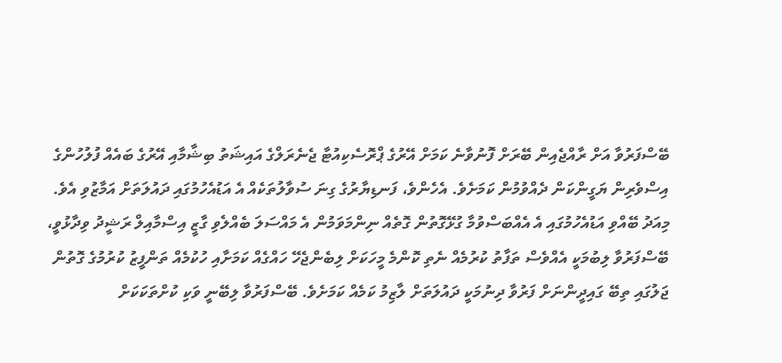ބޭސްފަރުވާ އަށް ރާއްޖެއިން ބޭރަށް ފޮނުވާނެ ކަމަށް އޭރުގެ ޕްރޮސެކިއުޓާ ޖެނެރަލްގެ އައިޝަތު ބިޝާމާއި އޭރުގެ ބައެއް ފުލުހުންގެ އިސްވެރިން ޔަގީންކަން ދެއްވުމުން ކަމަށެވެ. އެހެންވެ، ފަނޑިޔާރުގެ ގިނަ ސުވާލުތަކެއް އެ އަޑުއެހުމުގައި ދައުލަތަށް އަމާޒުވި އެވެ.
މިއަދު ބޭއްވި އަޑުއެހުމުގައި އެ އެއްބަސްވުމާ ގުޅޭގޮތުން ގޮތެއް ނިންމަވަމުން އެ މައްސަލަ ބެއްލެވި ގާޒީ އިސްމާއިލް ރަޝީދު ވިދާޅުވީ، ބޭސްފަރުވާ ލިބުމަކީ އެއްވެސް ތަފާތު ކުރުމެއް ނެތި ކޮންމެ މީހަކަށް ލިބެންޖެހޭ ހައްގެއް ކަމަށާއި ހުކުމެއް ތަންފީޒު ކުރުމުގެ ގޮތުން ޖަލުގައި ތިބޭ ގައިދީންނަށް ފަރުވާ ދިނުމަކީ ދައުލަތަށް ލާޒިމު ކަމެއް ކަމަށެވެ. ބޭސްފަރުވާ ލިބޭނީ ވަކި ކުށްތަކަކަށް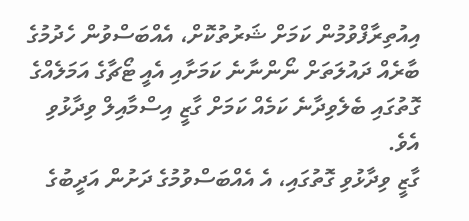އިއުތިރާފްވުމުން ކަމަށް ޝަރުތުކޮށް، އެއްބަސްވުން ހެދުމުގެ ބާރެއް ދައުލަތަށް ނޯންނާނެ ކަމަށާއި އެއީ ޓޯޗާގެ އަމަލެއްގެ ގޮތުގައި ބެލެވިދާނެ ކަމެއް ކަމަށް ގާޒީ އިސްމާއިލް ވިދާޅުވި އެވެ.
ގާޒީ ވިދާޅުވި ގޮތުގައި، އެ އެއްބަސްވުމުގެ ދަށުން އަދީބުގެ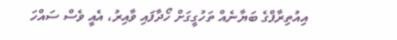އިއުތިރާފްގެ ބަޔާނެއް ތަހުގީގަށް ހޯދާފައި ވާއިރު، އެއީ ވެސް ސައްހަ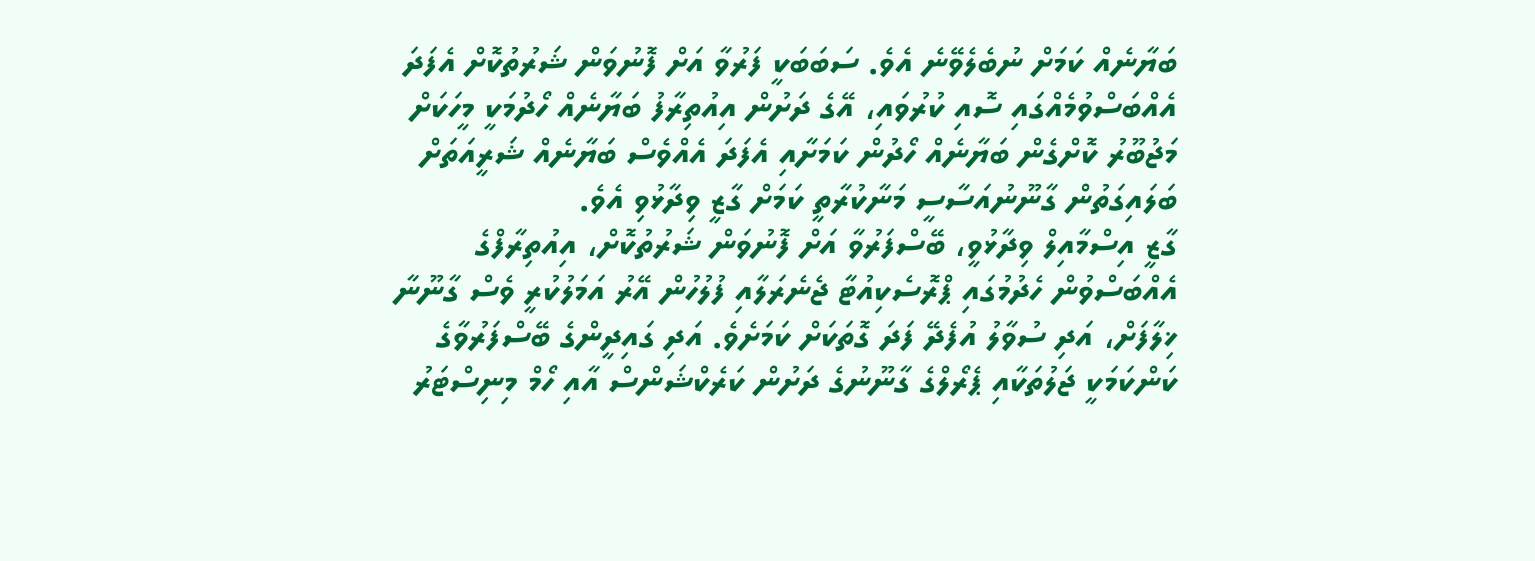ބަޔާނެއް ކަމަށް ނުބެލެވޭނެ އެވެ. ސަބަބަކީ ފަރުވާ އަށް ފޮނުވަން ޝަރުތުކޮށް އެފަދަ އެއްބަސްވުމެއްގައި ސޮއި ކުރުވައި، އޭގެ ދަށުން އިއުތިރާފު ބަޔާނެއް ހޯދުމަކީ މީހަކަށް މަޖުބޫރު ކޮށްގެން ބަޔާނެއް ހޯދުން ކަމަށާއި އެފަދަ އެއްވެސް ބަޔާނެއް ޝަރީއަތަށް ބަލައިގަތުން ގާނޫނުއަސާސީ މަނާކުރާތީ ކަމަށް ގާޒީ ވިދާޅުވި އެވެ.
ގާޒީ އިސްމާއިލް ވިދާޅުވީ، ބޭސްފަރުވާ އަށް ފޮނުވަން ޝަރުތުކޮށް، އިއުތިރާފްގެ އެއްބަސްވުން ހެދުމުގައި ޕްރޮސެކިއުޓާ ޖެނެރަލާއި ފުލުހުން އޭރު އަމަލުކުރީ ވެސް ގާނޫނާ ޚިލާފަށް، އަދި ސުވާލު އުފެދޭ ފަދަ ގޮތަކަށް ކަމަށެވެ. އަދި ގައިދީންގެ ބޭސްފަރުވާގެ ކަންކަމަކީ ޖަލުތަކާއި ޕެރޯލްގެ ގާނޫނުގެ ދަށުން ކަރެކްޝަންސް އާއި ހޯމް މިނިސްޓަރު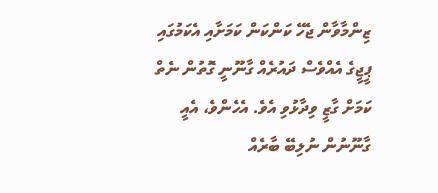ޒިންމާވާން ޖެހޭ ކަންކަން ކަމަށާއި އެކަމުގައި ޕީޖީގެ އެއްވެސް ދައުރެއް ގާނޫނީ ގޮތުން ނެތް ކަމަށް ގާޒީ ވިދާޅުވި އެވެ. އެހެންވެ، އެއީ ގާނޫނުން ނުލިބޭ ބާރެއް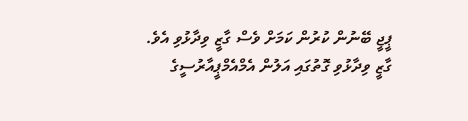ޕީޖީ ބޭނުން ކުރުން ކަމަށް ވެސް ގާޒީ ވިދާޅުވި އެވެ.
ގާޒީ ވިދާޅުވި ގޮތުގައި އަލުން އެމްއެމްޕީއާރުސީގެ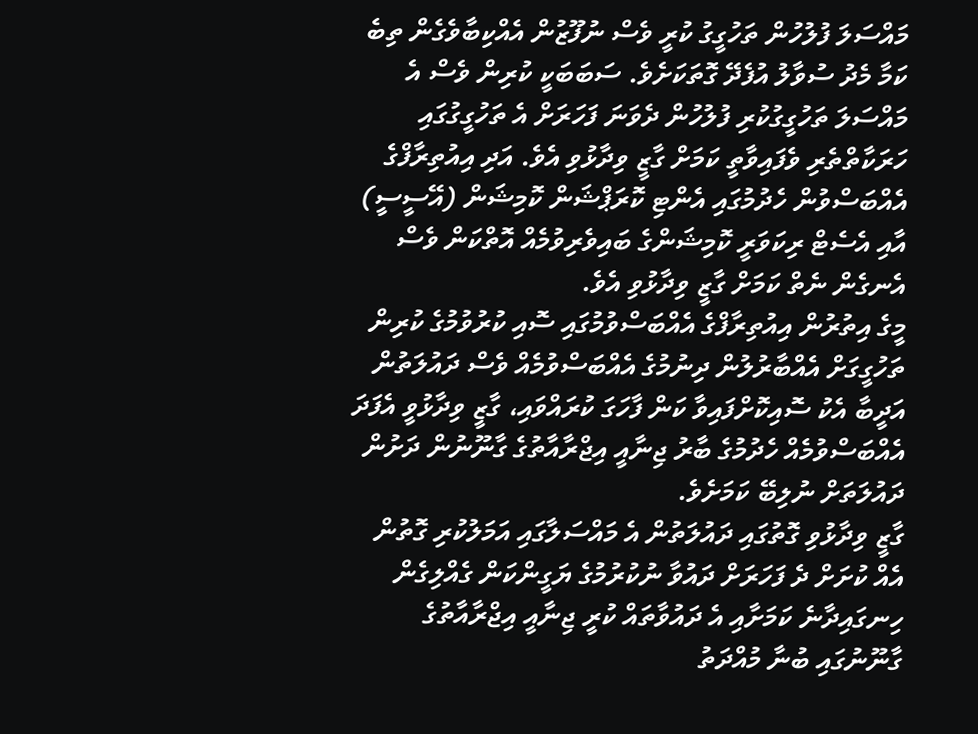މައްސަލަ ފުލުހުން ތަހުގީގު ކުރީ ވެސް ނުފޫޒުން އެއްކިބާވެގެން ތިބެ ކަމާ މެދު ސުވާލު އުފެދޭ ގޮތަކަށެވެ. ސަބަބަކީ ކުރިން ވެސް އެ މައްސަލަ ތަހުގީގުކުރި ފުލުހުން ދެވަނަ ފަހަރަށް އެ ތަހުގީގުގައި ހަރަކާތްތެރި ވެފައިވާތީ ކަމަށް ގާޒީ ވިދާޅުވި އެވެ. އަދި އިއުތިރާފްގެ އެއްބަސްވުން ހެދުމުގައި އެންޓި ކޮރަޕްޝަން ކޮމިޝަން (އޭސީސީ) އާއި އެސެޓް ރިކަވަރީ ކޮމިޝަންގެ ބައިވެރިވުމެއް އޮތްކަން ވެސް އެނގެން ނެތް ކަމަށް ގާޒީ ވިދާޅުވި އެވެ.
މީގެ އިތުރުން އިއުތިރާފްގެ އެއްބަސްވުމުގައި ސޮއި ކުރުވުމުގެ ކުރިން ތަހުގީގަށް އެއްބާރުލުން ދިނުމުގެ އެއްބަސްވުމެއް ވެސް ދައުލަތުން އަދީބާ އެކު ސޮއިކޮށްފައިވާ ކަން ފާހަގަ ކުރައްވައި، ގާޒީ ވިދާޅުވީ އެފަދަ އެއްބަސްވުމެއް ހެދުމުގެ ބާރު ޖިނާއީ އިޖްރާއާތުގެ ގާނޫނުން ދަށުން ދައުލަތަށް ނުލިބޭ ކަމަށެވެ.
ގާޒީ ވިދާޅުވި ގޮތުގައި ދައުލަތުން އެ މައްސަލާގައި އަމަލުކުރި ގޮތުން އެއް ކުށަށް ދެ ފަހަރަށް ދައުވާ ނުކުރުމުގެ ޔަގީންކަން ގެއްލިގެން ހިނގައިދާނެ ކަމަށާއި އެ ދައުވާތައް ކުރީ ޖިނާއީ އިޖްރާއާތުގެ ގާނޫނުގައި ބުނާ މުއްދަތު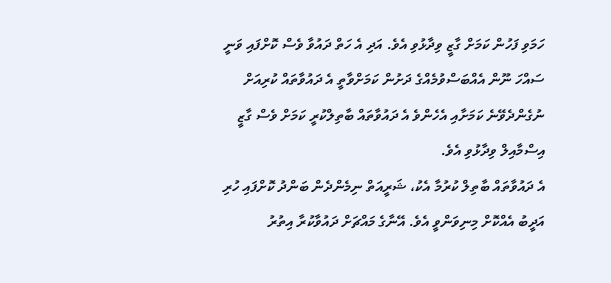ހަމަވި ފަހުން ކަމަށް ގާޒީ ވިދާޅުވި އެވެ. އަދި އެ ހަތް ދައުވާ ވެސް ކޮށްފައި ވަނީ ސައްހަ ނޫން އެއްބަސްވުމެއްގެ ދަށުން ކަމަށްވާތީ އެ ދައުވާތައް ކުރިއަށް ނުގެންދެވޭނެ ކަމަށާއި އެހެންވެ އެ ދައުވާތައް ބާތިލްކުރީ ކަމަށް ވެސް ގާޒީ އިސްމާއިލް ވިދާޅުވި އެވެ.
އެ ދައުވާތައް ބާތިލް ކުރުމާ އެކު، ޝަރީއަތް ނިމެންދެން ބަންދު ކޮށްފައި ހުރި އަދީބު އެއްކޮށް މިނިވަންވީ އެވެ. އޭނާގެ މައްޗަށް ދައުވާކުރާ އިތުރު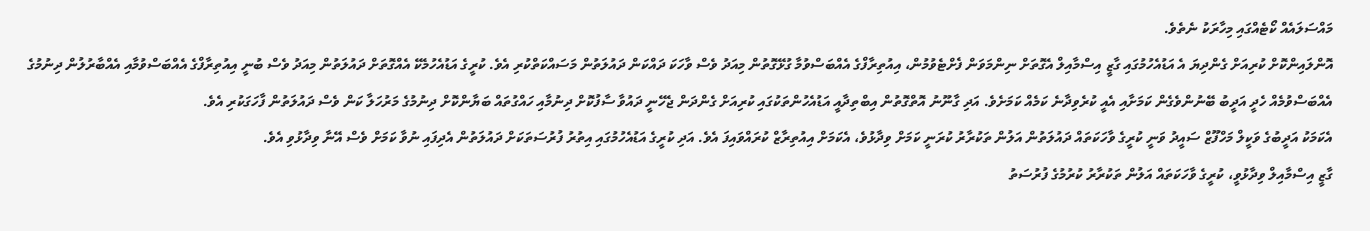މައްސަލައެއް ކޯޓެއްގައި މިހާރަކު ނެތެވެ.
އޮންލައިންކޮށް ކުރިއަށް ގެންދިޔަ އެ އަޑުއެހުމުގައި ގާޒީ އިސްމާއިލް އެގޮތަށް ނިންމަވަން ފެށްޓެވުމުން، އިއުތިރާފްގެ އެއްބަސްވުމާ ގުޅޭގޮތުން މިއަދު ވެސް ވާހަކަ ދައްކަން ދައުލަތުން މަސައްކަތްކުރި އެވެ. ކުރީގެ އަޑުއެހުމެކޭ އެއްގޮތަށް ދައުލަތުން މިއަދު ވެސް ބުނީ އިއުތިރާފްގެ އެއްބަސްވުމާއި އެއްބާރުލުން ދިނުމުގެ އެއްބަސްވުމެއް ހެދީ އަދީބު ބޭނުންވެގެން ކަމަށާއި އެއީ ކުރެވިދާނެ ކަމެއް ކަމަށެވެ. އަދި ގާނޫނު އޮތްގޮތުން އިބްތިދާއީ އަޑުއެހުންތަކުގައި ކުރިއަށް ގެންދަން ޖެހޭނީ ދައުވާ ސާފުކޮށް ދިނުމާއި ހައްގުތައް ބަޔާންކޮށް ދިނުމުގެ މަރުހަލާ ކަން ވެސް ދައުލަތުން ފާހަގަކުރި އެވެ.
އެކަމަކު އަދީބުގެ ވަކީލް މަހްފޫޒް ސައީދު ވަނީ ކުރީގެ ވާހަކަތައް ދައުލަތުން އަލުން ތަކުރާރު ކުރަނީ ކަމަށް ވިދާޅުވެ، އެކަމަށް އިއުތިރާޒް ކުރައްވައިފަ އެވެ. އަދި ކުރީގެ އަޑުއެހުމުގައި އިތުރު ފުރުސަތަކަށް ދައުލަތުން އެދިފައި ނުވާ ކަމަށް ވެސް އޭނާ ވިދާޅުވި އެވެ.
ގާޒީ އިސްމާއިލް ވިދާޅުވީ، ކުރީގެ ވާހަކަތައް އަލުން ތަކުރާރު ކުރުމުގެ ފުރުސަތު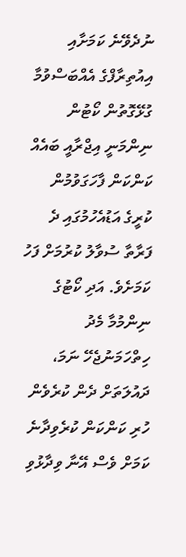ނުދެވޭނެ ކަމަށާއި އިއުތިރާފްގެ އެއްބަސްވުމާ ގުޅޭގޮތުން ކޯޓުން ނިންމަނީ އިޖްރާއީ ބައެއް ކަންކަން ފާހަގަވުމުން ކުރީގެ އަޑުއެހުމުގައި ދެ ފަރާތާ ސުވާލު ކުރުމަށް ފަހު ކަމަށެވެ. އަދި ކޯޓުގެ ނިންމުމާ މެދު ހިތްހަމަނުޖެހޭ ނަމަ، ދައުލަތަށް ދެން ކުރެވެން ހުރި ކަންކަން ކުރެވިދާނެ ކަމަށް ވެސް އޭނާ ވިދާޅުވި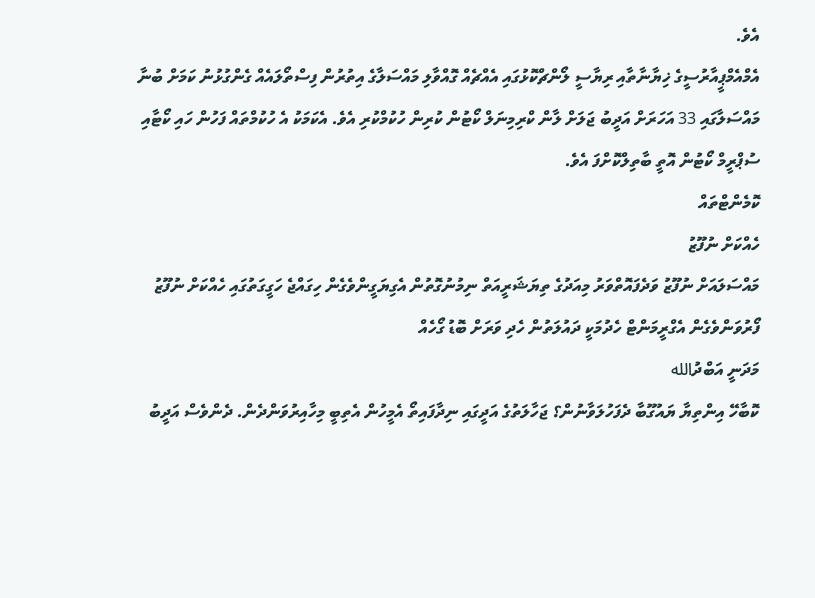އެވެ.
އެމްއެމްޕީއާރުސީގެ ޚިޔާނާތާއި ރިޔާސީ ލޯންޗްކޮޅުގައި އެއްޗެއް ގޮއްވާލި މައްސަލާގެ އިތުރުން ފިސްތޯލައެއް ގެންގުޅުނު ކަމަށް ބުނާ މައްސަލާގައި 33 އަހަރަށް އަދީބު ޖަލަށް ލާން ކްރިމިނަލް ކޯޓުން ކުރިން ހުކުމްކުރި އެވެ. އެކަމަކު އެ ހުކުމްތައް ފަހުން ހައި ކޯޓާއި ސުޕްރީމް ކޯޓުން އޮތީ ބާތިލްކޮށްފަ އެވެ.
ކޮމެންޓްތައް
ހެއްކަށް ނުފޫޒު
މައްސަލައަށް ނުފޫޒު ވަދެފައޮތްވަރު މިއަދުގެ ތިޔަޝަރީއަތް ނިމުނުގޮތުން އެގިޔަގީންވެގެން ހިގައްޖެ ހަގީގަތުގައި ހެއްކަށް ނުފޫޒު ފޯރުވަންވެގެން އެގްރީމަންޓް ހެދުމަކީ ދައުލަތުން ހެދި ވަރަށް ބޮޑު ގޯހެއް
މަދަނީ އަބްދުالله
ކޮބާހޭ އިންތިޔާ ޔައުގޫބާ ދެފަހުލަވާނުން؟ ޖަހާލަތުގެ އަދީގައި ނިދާފައިތޯ އެމީހުން އެތިބީ މިހާއިރުވަންދެން. ދެންވެސް އަދީބު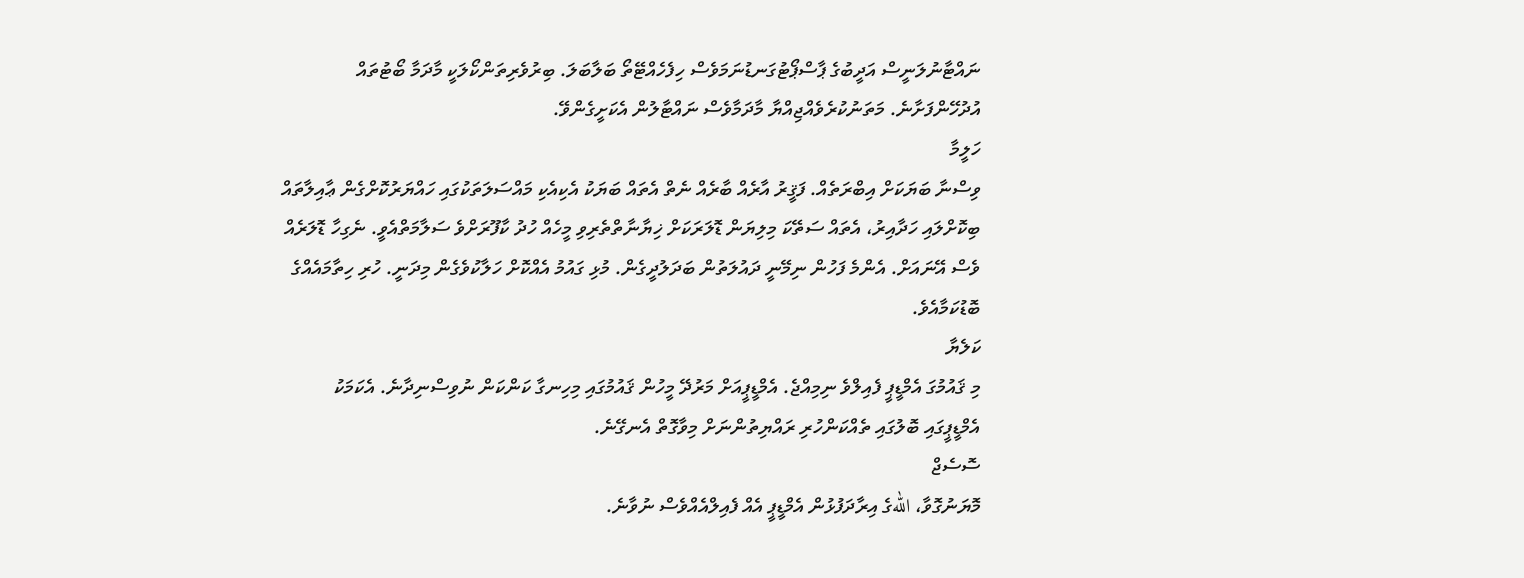ނައްޓާނުލަނީސް އަދީބުގެ ޕާސްޕޯޓުގަނޑުނަމަވެސް ހިފެހެއްޓޭތޯ ބަލާބަލަ. ބިރުވެރިތަންކޯލަކީ މާދަމާ ބޯޓުތައް އުދުހޭންފަށާނެ. މަތަނުކުރެވެއްޖިއްޔާ މާދަމާވެސް ނައްޓާލުން އެކަށީގެންވޭ.
ހަލީމާ
ވިސްނާ ބަޔަކަށް އިބްރަތެއް. ފަޤީރު އާރެއް ބާރެއް ނެތް އެތައް ބަޔަކު އެކިއެކި މައްސަލަތަކުގައި ހައްޔަރުކޮށްގެން ޢާއިލާތައް ބިކޮށްލައި ހަދާއިރު، އެތައް ސަތޭކަ މިލިޔަން ޑޮލަރަކަށް ޚިޔާނާތްތެރިވި މީހެއް ހުދު ކާފޫރަށްވެ ސަލާމަތްއެވީ. ނެގިހާ ޑޮލަރެއް ވެސް އޭނައަށް. އެންމެ ފަހުން ނިމޭނީ ދައުލަތުން ބަދަލުދީގެން. މުޅި ގައުމު އެއްކޮށް ހަލާކުވެގެން މިދަނީ. ހުރި ހިތާމައެއްގެ ބޮޑުކަމާއެވެ.
ކަލެޔާ
މި ޤައުމުގަ އެމްޑީޕީ ފެއިލްވެ ނިމިއްޖެ. އެމްޑީޕީއަށް މަރުދޭ މީހުން ޤައުމުގައި މިހިނގާ ކަންކަން ނުވިސްނިދާނެ. އެކަމަކު އެމްޑީޕީގައި ބޮލުގައި ތެއްކަންހުރި ރައްޔިތުންނަށް މިވާގޮތް އެނގޭނެ.
ސޮސެޖް
މޮޔަނުގޮވާ، اللهގެ އިރާދަފުޅުން އެމްޑީޕީ އެއް ފެއިލްއެއްވެސް ނުވާނެ.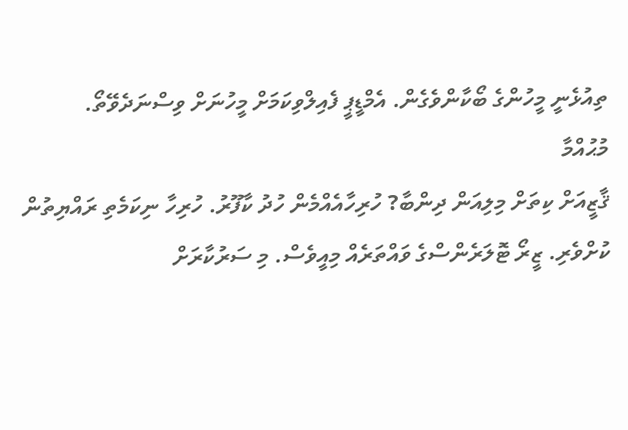ތިއުޅެނީ މީހުންގެ ބޯކާންވެގެން. އެމްޑީޕީ ފެއިލްވިކަމަށް މީހުނަށް ވިސްނަދެވޭތޯ.
މުޙުއްމާ
ޤާޒީއަށް ކިތަށް މިލިއަން ދިންބާ? ހުރިހާއެއްމެން ހުދު ކާފޫރު. ހުރިހާ ނިކަމެތި ރައްޔިތުން ކުށްވެރި. ޒީރޯ ޓޮލަރެންސްގެ ވައްތަރެއް މިއީވެސް. މި ސަރުކާރަށް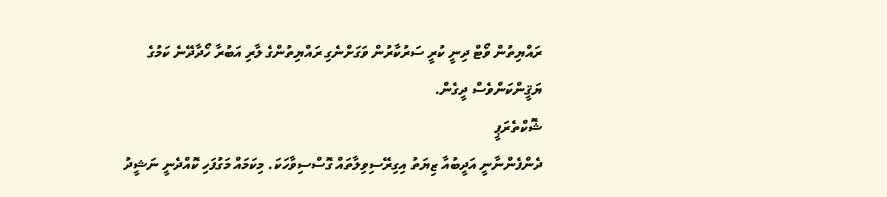ރައްޔިތުން ވޯޓް ދިނީ ކުރީ ސަރުކާރުން ވަގަށްނެގި ރައްޔިތުންގެ ލާރި އަބުރާ ހޯދާދޭނެ ކަމުގެ ޔަޤީންކަންވެސް ދީގެން.
ޝޮކްތެރަޕީ
ދެންފެންނާނީ އަދީބުއާ ޒިޔަތު އިގިރޭސިވިލާތައް ގޮސްސިވާހަކަ. މިކަމައް މަގުފަހި ކޮއްދެނީ ނަޝީދު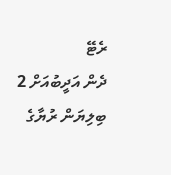ރެޓޭ
ދެން އަދީބުއަށް 2 ބިލިޔަން ރުޔާގެ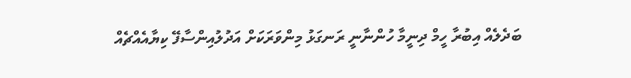ބަދެލެއް އިބުރާ ހީމް ދިނީމާ ހުންނާނީ ރަނގަޅު މިންވަރަކަށް އަދުލުއިންސާފޭ ކިޔާއެއްޗެއް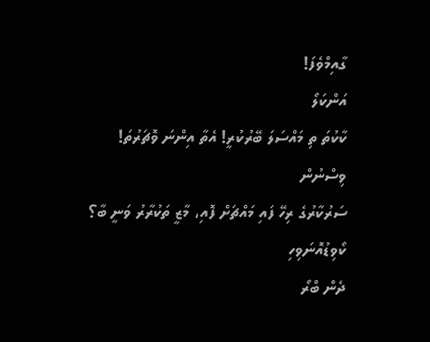ގާއިމްވެފަ!
އަންކަލޯ
ކާކުތަ ތި މައްސަލަ ބޭރުކުރީ! އެތާ އިންނަ ވޮޗަރުތަ!
ވިސްނުން
ސަރުކާރުގެ ރިހޭ ފައި މައްޗަށް ފޮއި، މާޒީ ތަކުރާރު ވަނީ ބާ؟
ކޯވިޑުއޮނަވިހި
ދެން ބްރޯ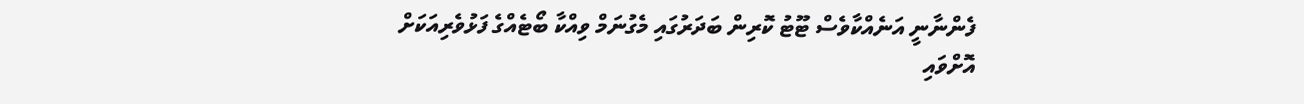ފެންނާނީ އަނެއްކާވެސް ޓޫޓު ކޮރިން ބަދަރުގައި މެގުނަމް ވިއްކާ ބޯޓެއްގެ ފަޅުވެރިއަކަށް އޮށްވައި